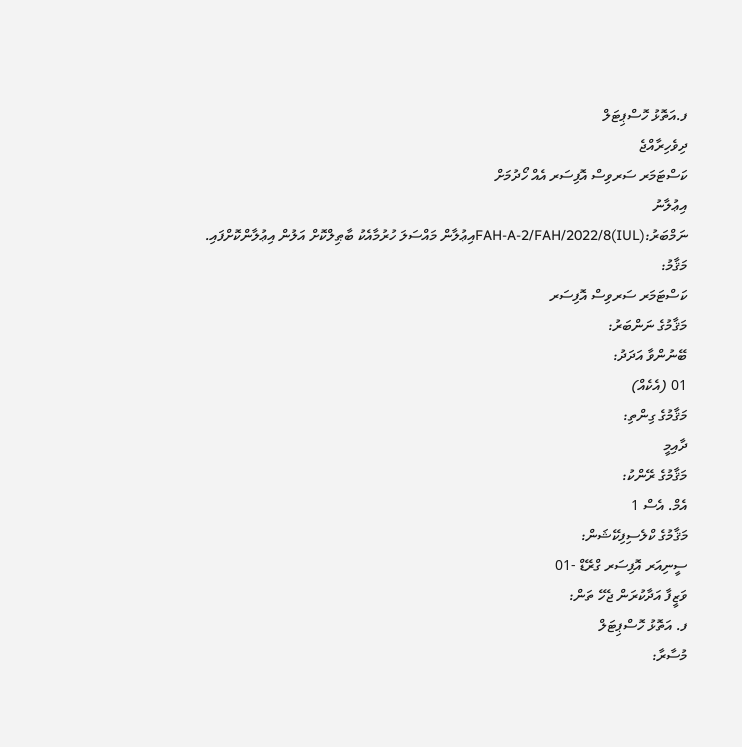ފ.އަތޮޅު ހޮސްޕިޓަލް
ދިވެހިރާއްޖެ
ކަސްޓަމަރ ސަރވިސް އޮފިސަރ އެއް ހޯދުމަށް
އިޢުލާނު
ނަމްބަރު:(IUL)FAH-A-2/FAH/2022/8އިޢުލާން މައްސަލަ ހުރުމާއެކު ބާޠިލްކޮށް އަލުން އިޢުލާންކޮށްފައި.
މަޤާމު:
ކަސްޓަމަރ ސަރވިސް އޮފިސަރ
މަޤާމުގެ ނަންބަރު:
ބޭނުންވާ އަދަދު:
01 (އެކެއް)
މަޤާމުގެ ގިންތި:
ދާއިމީ
މަޤާމުގެ ރޭންކު:
އެމް. އެސް 1
މަޤާމުގެ ކްލެސިފިކޭޝަން:
ސީނިއަރ އޮފިސަރ ގްރޭޑް -01
ވަޒީފާ އަދާކުރަން ޖެހޭ ތަން:
ފ. އަތޮޅު ހޮސްޕިޓަލް
މުސާރާ: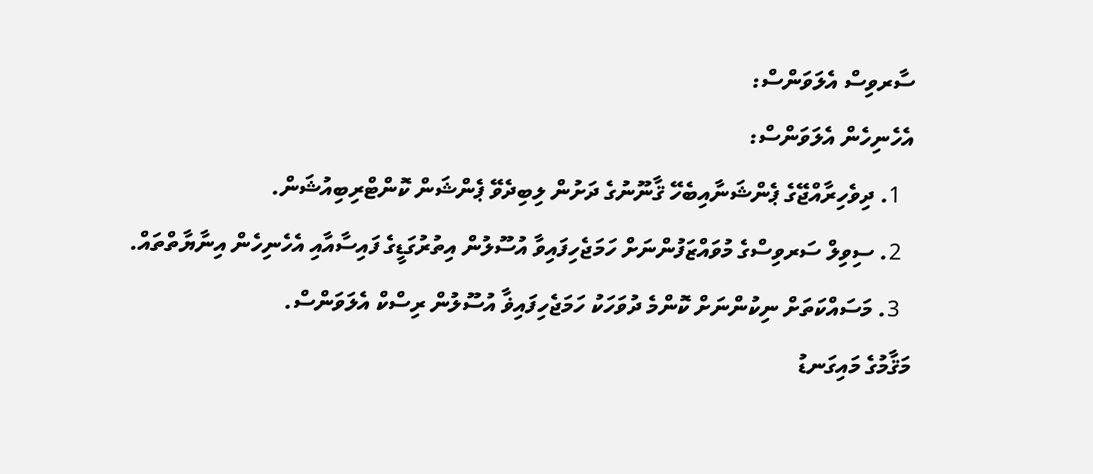ސާރވިސް އެލަވަންސް:
އެހެނިހެން އެލަވަންސް:
  1. ދިވެހިރާއްޖޭގެ ޕެންޝަނާއިބެހޭ ޤާނޫނުގެ ދަށުން ލިބިދެވޭ ޕެންޝަން ކޮންޓްރިބިއުޝަން.
  2. ސިވިލް ސަރވިސްގެ މުވައްޒަފުންނަށް ހަމަޖެހިފައިވާ އުސޫލުން އިތުރުގަޑީގެ ފައިސާއާއި އެހެނިހެން އިނާޔާތްތައް.
  3. މަސައްކަތަށް ނިކުންނަށް ކޮންމެ ދުވަހަކު ހަމަޖެހިފައިޥާ އުސޫލުން ރިސްކް އެލަވަންސް.
މަޤާމުގެ މައިގަނޑު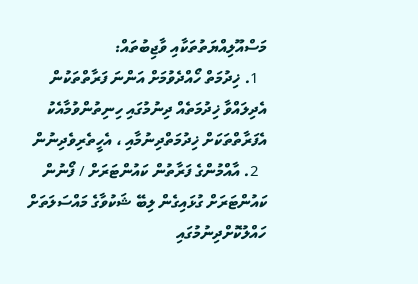މަސްއޫލިއްޔަތުތަކާއި ވާޖިބުތައް:
  1. ޚިދުމަތް ހޯއްދެވުމަށް އަންނަ ފަރާތްތަކުން އެދިލައްވާ ޚިދުމަތެއް ދިނުމުގައި ހިނިތުންވުމާއެކު އެފަރާތްތަކަށް ޚިދުމަތްދިނުމާއި ، އެހީތެރިވެދިނުން
  2. އާއްމުންގެ ފަރާތުން ކައުންޓަރަށް / ފޯނުން ކައުންޓަރަށް ގުޅައިގެން ލިބޭ ޝަކުވާގެ މައްސަލަތަށް ހައްލުކޮށްދިނުމުގައި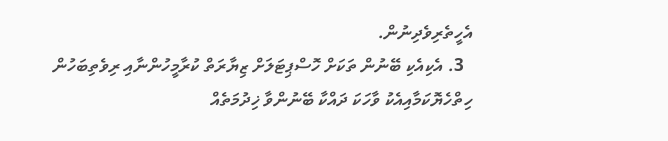އެހީތެރިވެދިނުން.
  3. އެކިއެކި ބޭނުން ތަކަށް ހޮސްޕިޓަލަށް ޒިޔާރަތް ކުރާމީހުންނާއި ރިވެތިބަހުން ހިތްހެޔޮކަމާއިއެކު ވާހަކަ ދައްކާ ބޭނުންވާ ޚިދުމަތެއް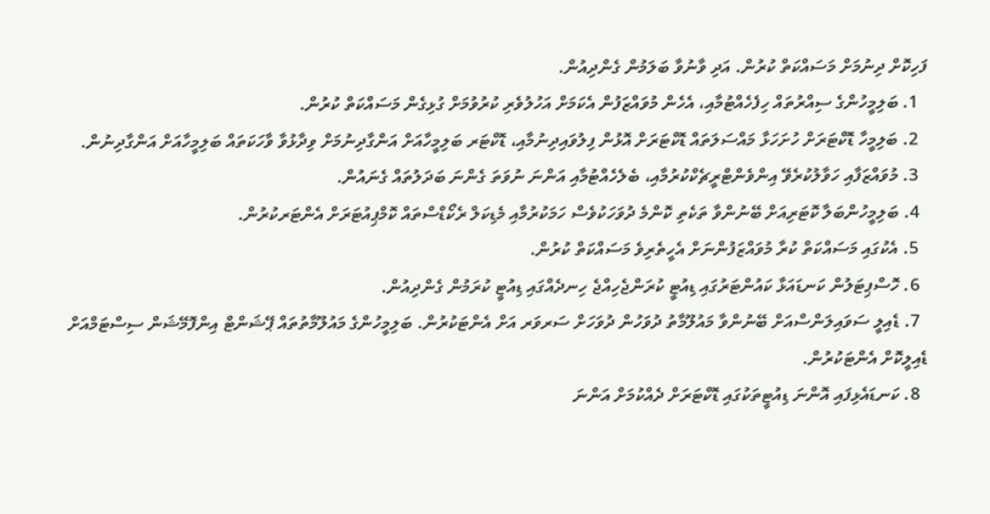ފަހިކޮށް ދިނުމަށް މަސައްކަތް ކުރުން. އަދި ވާނުވާ ބަލަމުން ގެންދިއުން.
  1. ބަލިމީހުންގެ ސިއްރުތައް ހިފެހެއްޓުމާއި، އެހެން މުވައްޒަފުން އެކަމަށް އަހުލުވެރި ކުރުވުމަށް ގުޅިގެން މަސައްކަތް ކުރުން.
  2. ބަލިމީހާ ޑޮކްޓަރަށް ހުށަހަޅާ މައްސަލަތައް ޑޮކްޓަރަށް އޮޅުން ފިލުވައިދިނުމާއި، ޑޮކްޓަރ ބަލިމީހާއަށް އަންގާދިނުމަށް ވިދާޅުވާ ވާހަކަތައް ބަލިމީހާއަށް އަންގާދިނުން.
  3. މުވައްޒަފާއި ހަވާލުކުރެވޭ އިންވެންޓްރީޗެކްކުރުމާއި، ބެލެހެއްޓުމާއި އަންނަ ނުވަތަ ގެންނަ ބަދަލުތައް ގެނައުން.
  4. ބަލިމީހުންބަލާ ކޮޓަރިއަށް ބޭނުންވާ ތަކެތި ކޮންމެ ދުވަހަކުވެސް ހަމަކުރުމާއި މެޑިކަލް ރެކޯޑްސްތައް ކޮމްޕިއުޓަރަށް އެންޓަރކުރުން.
  5. އެކުގައި މަސައްކަތް ކުރާ މުވައްޒަފުންނަށް އެހީތެރިވެ މަސައްކަތް ކުރުން.
  6. ހޮސްޕިޓަލުން ކަނޑައަޅާ ކައުންޓަރުގައި ޑިއުޓީ ކުރަންޖެހިއްޖެ ހިނދެއްގައި ޑިއުޓީ ކުރަމުން ގެންދިއުން.
  7. ޑެއިލީ ސަވައިލަންސްއަށް ބޭނުންވާ މައުލޫމާތު ދުވަހުން ދުވަހަށް ސަރވަރ އަށް އެންޓަކުރުން. ބަލިމީހުންގެ މައުލޫމާތުތައް ޕޭޝަންޓް އިންފޮމޭޝަން ސިސްޓަމްއަށް ޑެއިލީކޮށް އެންޓަކުރުން.
  8. ކަނޑައެޅިފައި އޮންނަ ޑިއުޓީތަކުގައި ޑޮކްޓަރަށް ދެއްކުމަށް އަންނަ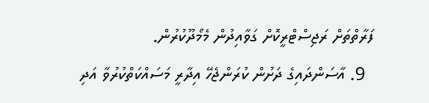ފަރާތްތަށް ރަޖިސްޓްރީކޮށް ގަވާއިދުން މެމޯދޫކުރުން.
  9. އާސަންދައިގެ ދަށުން ކުރަންޖެހޭ އިދާރީ މަސައްކަތްކުރުވާ އަދި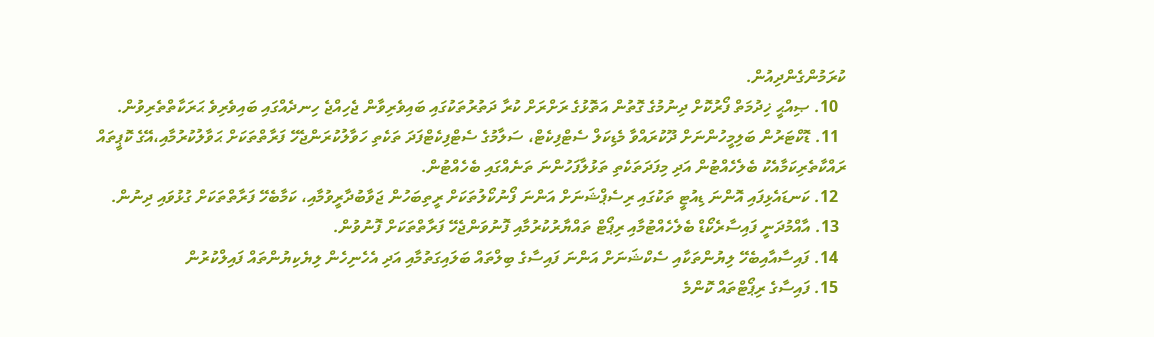ކުރަމުންގެންދިއުން.
  10. ޞިއްޙީ ޚިދުމަތް ފޯރުކޮށް ދިނުމުގެ ގޮތުން އަތޮޅުގެ ރަށްރަށް ކުރާ ދަތުރުތަކުގައި ބައިވެރިވާން ޖެހިއްޖެ ހިނދެއްގައި ބައިވެރިވެ ޙަރަކާތްތެރިވުން.
  11. ޑޮކްޓަރުން ބަލިމީހުންނަށް ދޫކުރައްވާ މެޑިކަލް ސެޓްފިކެޓް، ސަލާމުގެ ސެޓްފިކެޓްފަދަ ތަކެތި ހަވާލުކުރަންޖެހޭ ފަރާތްތަކަށް ޙަވާލުކުރުމާއި،އޭގެ ކޮޕީތައް ރައްކާތެރިކަމާއެކު ބެލެހެއްޓުން އަދި މިފަދަތަކެތި ތަޅުލާފަހުންނަ ތަނެއްގައި ބެހެއްޓުން.
  12. ކަނޑައެޅިފައި އޮންނަ ޑިއުޓީ ތަކުގައި ރިސެޕްޝަނަށް އަންނަ ފޯނުކޯލުތަކަށް ރީތިބަހުން ޖަވާބުދާރީވުމާއި، ކަމާބެހޭ ފަރާތްތަކަށް ގުޅުވައި ދިނުން.
  13. އާއްމުދަނީ ފައިސާރެކޯޑް ބެލެހެއްޓުމާއި ރިޕޯޓް ތައްޔާރުކުރުމާއި ފޮނުވަންޖެހޭ ފަރާތްތަކަށް ފޮނުވުން.
  14. ފައިސާއާއިބެހޭ ލިޔުންތަކާއި ސެކްޝަނަށް އަންނަ ފައިސާގެ ބިލްތައް ބަލައިގަތުމާއި އަދި އެހެނިހެން ލިޔެކިޔުންތައް ފައިލްކުރުން
  15. ފައިސާގެ ރިޕޯޓްތައް ކޮންމެ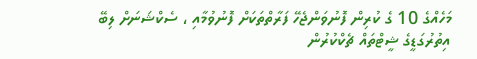މަހެއްގެ 10 ގެ ކުރިން ފޮނުވަންޖެހޭ ފަރާތްތަކަށް ފޮނުވުމާއި ، ސެކްޝަނަށް ލިބޭ އިތުރުގަޑީގެ ޝީޓްތައް ޗެކްކުރުން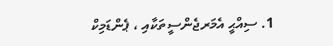1. ސިއްޙީ އެމަރޖެންސީތަކާއި ، ޕެންޑަމިކް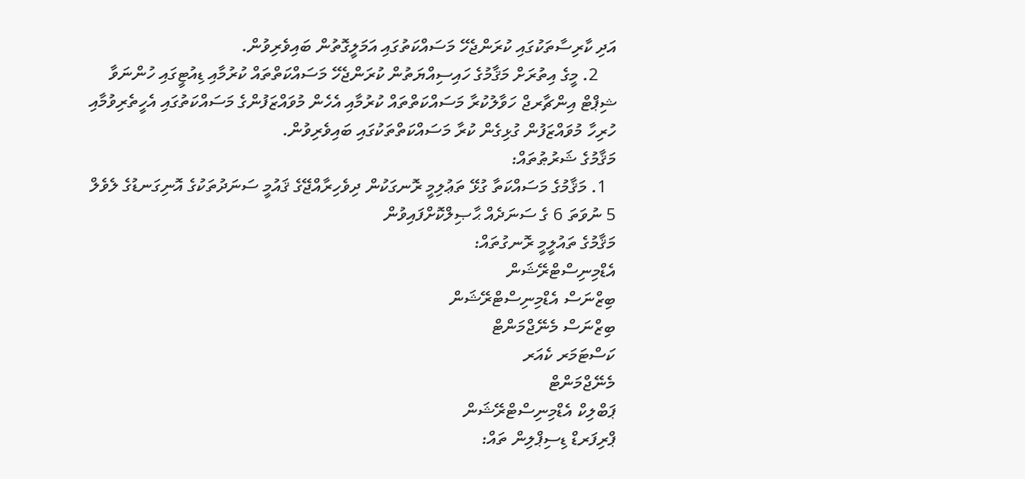އަދި ކާރިސާތަކުގައި ކުރަންޖެހޭ މަސައްކަތުގައި އަމަލީގޮތުން ބައިވެރިވުން.
    2. މީގެ އިތުރަށް މަޤާމުގެ ހައިސިއްޔަތުން ކުރަންޖެހޭ މަސައްކަތްތައް ކުރުމާއި ޑިއުޓީގައި ހުންނަވާ ޝިޕްޓް އިންޗާރޖް ހަވާލުކުރާ މަސައްކަތްތައް ކުރުމާއި އެހެން މުވައްޒަފުންގެ މަސައްކަތުގައި އެހީތެރިވުމާއި ހުރިހާ މުވައްޒަފުން ގުޅިގެން ކުރާ މަސައްކަތްތަކުގައި ބައިވެރިވުން.
މަޤާމުގެ ޝަރުޠުތައް:
  1. މަޤާމުގެ މަސައްކަތާ ގުޅޭ ތަޢުލިމީ ރޮނގަކުން ދިވެހިރާއްޖޭގެ ޤައުމީ ސަނަދުތަކުގެ އޮނިގަނޑުގެ ލެވެލް 5 ނުވަތަ 6 ގެ ސަނަދެއް ޙާޞިލްކޮށްފައިވުން
މަޤާމުގެ ތައުލީމީ ރޮނގުތައް:
އެޑްމިނިސްޓްރޭޝަން
ބިޒްނަސް އެޑްމިނިސްޓްރޭޝަން
ބިޒްނަސް މެނޭޖްމަންޓް
ކަސްޓަމަރ ކެއަރ
މެނޭޖްމަންޓް
ޕަބްލިކް އެޑްމިނިސްޓްރޭޝަން
ޕްރިފަރޑް ޑިސިޕްލިން ތައް: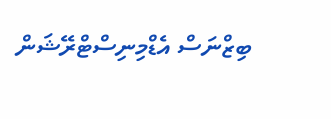ބިޒްނަސް އެޑްމިނިސްޓްރޭޝަން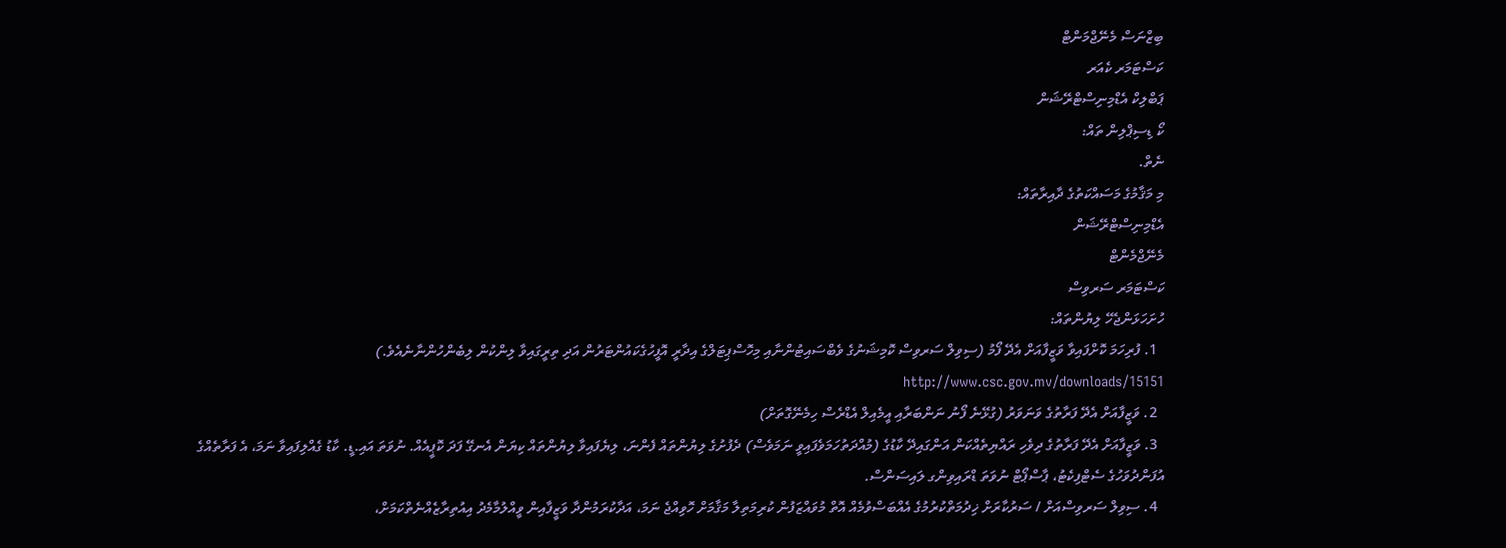ބިޒްނަސް މެނޭޖްމަންޓް
ކަސްޓަމަރ ކެއަރ
ޕަބްލިކް އެޑްމިނިސްޓްރޭޝަން
ކޯ ޑިސިޕްލިން ތައް:
ނެތް.
މި މަޤާމުގެ މަސައްކަތުގެ ދާއިރާތައް:
އެޑްމިނިސްޓްރޭޝަން
މެނޭޖްމެންޓް
ކަސްޓަމަރ ސަރވިސް
ހުށަހަޅަންޖެހޭ ލިޔުންތައް:
  1. ފުރިހަމަ ކޮށްފައިވާ ވަޒީފާއަށް އެދޭ ފޯމު (ސިވިލް ސަރވިސް ކޮމިޝަނުގެ ވެބްސައިޓުންނާއި މިހޮސްޕިޓަލްގެ އިދާރީ އޮފީހުގެކައުންޓަރުން އަދި ތިރީގައިވާ ލިންކުން ލިބެންހުންނާނެއެވެ.)  http://www.csc.gov.mv/downloads/15151
  2. ވަޒީފާއަށް އެދޭ ފަރާތުގެ ވަނަވަރު (ގުޅޭނެ ފޯނު ނަންބަރާއި އީމެއިލް އެޑްރެސް ހިމެނޭގޮތަށް)
  3. ވަޒީފާއަށް އެދޭ ފަރާތުގެ ދިވެހި ރައްޔިތެއްކަން އަންގައިދޭ ކާޑުގެ (މުއްދަތުހަމަވެފައިވީ ނަމަވެސް) ދެފުށުގެ ލިޔުންތައް ފެންނަ، ލިޔެފައިވާ ލިޔުންތައް ކިޔަން އެނގޭ ފަދަ ކޮޕީއެއް. ނުވަތަ އައި.ޑީ. ކާޑު ގެއްލިފައިވާ ނަމަ، އެ ފަރާތެއްގެ އުފަންދުވަހުގެ ސެޓްފިކެޓު، ޕާސްޕޯޓް ނުވަތަ ޑްރައިވިންގ ލައިސަންސް.
  4. ސިވިލް ސަރވިސްއަށް / ސަރުކާރަށް ޚިދުމަތްކުރުމުގެ އެއްބަސްވުމެއް އޮތް މުވައްޒަފުން ކުރިމަތިލާ މަޤާމަށް ހޮވިއްޖެ ނަމަ، އަދާކުރަމުންދާ ވަޒީފާއިން ވީއްލުމާމެދު އިއުތިރާޒެއްނެތްކަމަށް،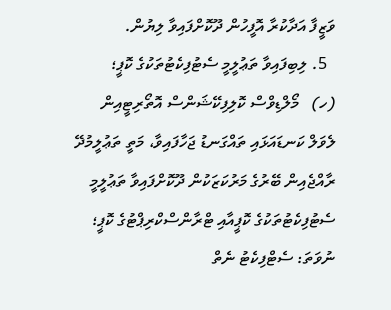ވަޒީފާ އަދާކުރާ އޮފީހުން ދޫކޮށްފައިވާ ލިޔުން.
  5. ލިބިފައިވާ ތަޢުލީމީ ސެޓުފިކެޓުތަކުގެ ކޮޕީ؛
(ހ)   މޯލްޑިވްސް ކޮލިފިކޭޝަންސް އޮތޯރިޓީއިން ލެވަލް ކަނޑައަޅައި ތައްގަނޑު ޖަހާފައިވާ، މަތީ ތަޢުލީމުދޭ ރާއްޖެއިން ބޭރުގެ މަރުކަޒަކުން ދޫކޮށްފައިވާ ތަޢުލީމީ ސެޓުފިކެޓުތަކުގެ ކޮޕީއާއި ޓްރާންސްކްރިޕްޓުގެ ކޮޕީ؛ ނުވަތަ: ސެޓްފިކެޓު ނެތް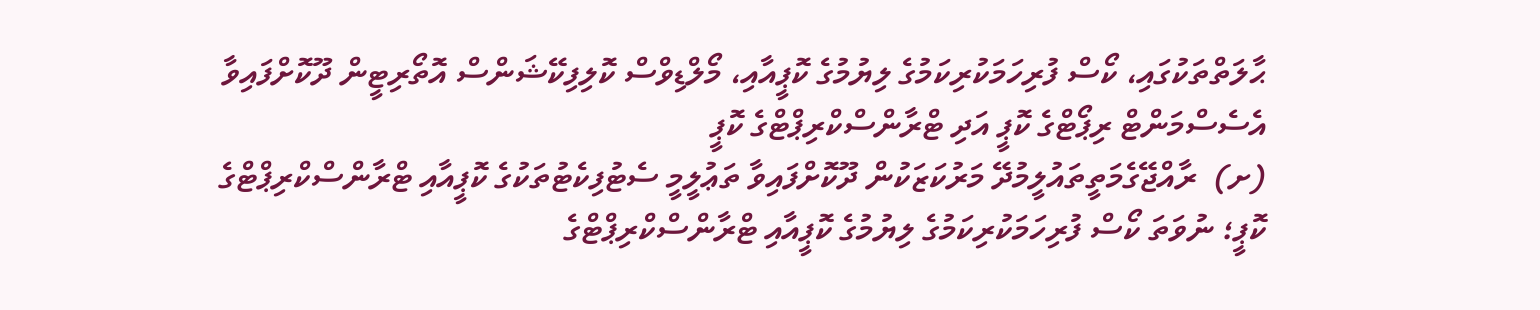ޙާލަތްތަކުގައި، ކޯސް ފުރިހަމަކުރިކަމުގެ ލިޔުމުގެ ކޮޕީއާއި، މޯލްޑިވްސް ކޮލިފިކޭޝަންސް އޮތޯރިޓީން ދޫކޮށްފައިވާ އެސެސްމަންޓް ރިޕޯޓްގެ ކޮޕީ އަދި ޓްރާންސްކްރިޕްޓްގެ ކޮޕީ
(ށ)  ރާއްޖޭގެމަތީތައުލީމުދޭ މަރުކަޒަކުން ދޫކޮށްފައިވާ ތަޢުލީމީ ސެޓުފިކެޓުތަކުގެ ކޮޕީއާއި ޓްރާންސްކްރިޕްޓްގެ ކޮޕީ؛ ނުވަތަ ކޯސް ފުރިހަމަކުރިކަމުގެ ލިޔުމުގެ ކޮޕީއާއި ޓްރާންސްކްރިޕްޓްގެ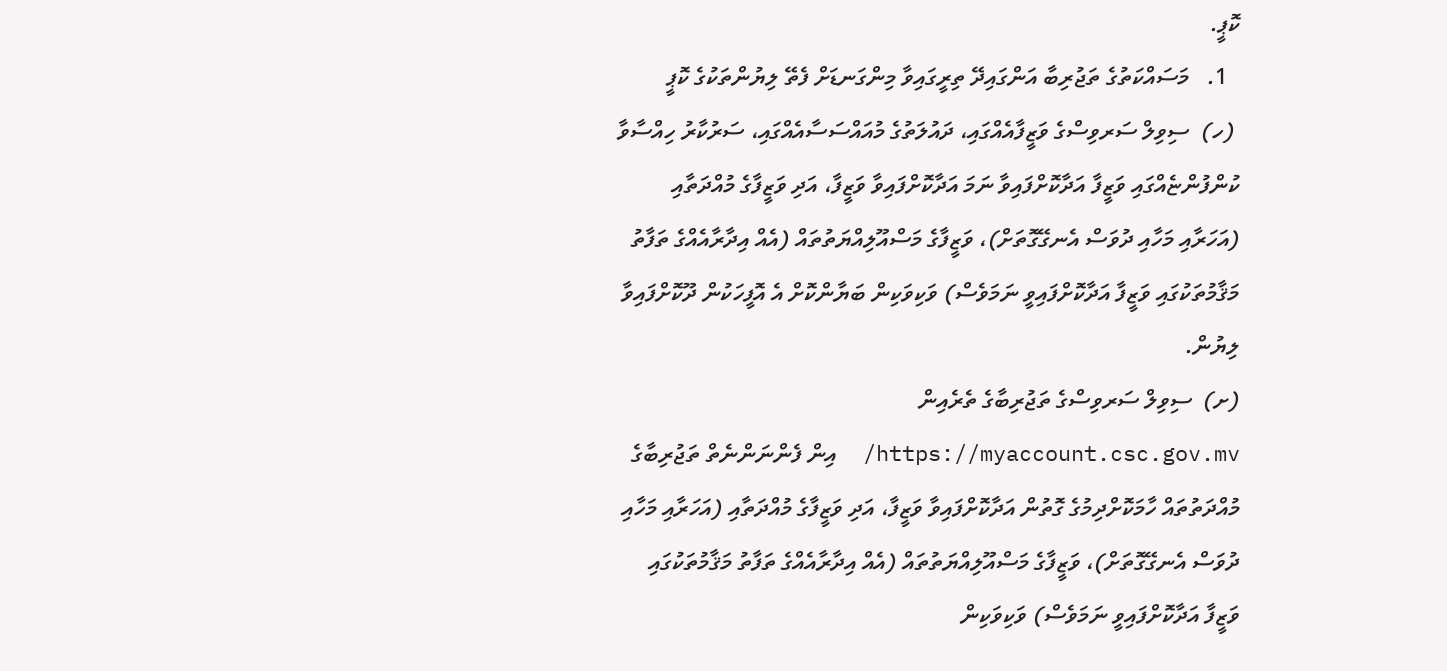ކޮޕީ.
  1.   މަސައްކަތުގެ ތަޖުރިބާ އަންގައިދޭ ތިރީގައިވާ މިންގަނޑަށް ފެތޭ ލިޔުންތަކުގެ ކޮޕީ
 (ހ)  ސިވިލް ސަރވިސްގެ ވަޒީފާއެއްގައި، ދައުލަތުގެ މުއައްސަސާއެއްގައި، ސަރުކާރު ހިއްސާވާ ކުންފުންޏެއްގައި ވަޒީފާ އަދާކޮށްފައިވާ ނަމަ އަދާކޮށްފައިވާ ވަޒީފާ، އަދި ވަޒީފާގެ މުއްދަތާއި (އަހަރާއި މަހާއި ދުވަސް އެނގޭގޮތަށް)، ވަޒީފާގެ މަސްއޫލިއްޔަތުތައް (އެއް އިދާރާއެއްގެ ތަފާތު މަޤާމުތަކުގައި ވަޒީފާ އަދާކޮށްފައިވީ ނަމަވެސް) ވަކިވަކިން ބަޔާންކޮށް އެ އޮފީހަކުން ދޫކޮށްފައިވާ ލިޔުން.
(ށ)  ސިވިލް ސަރވިސްގެ ތަޖުރިބާގެ ތެރެއިން https://myaccount.csc.gov.mv/  އިން ފެންނަންނެތް ތަޖުރިބާގެ މުއްދަތުތައް ހާމަކޮށްދިމުގެ ގޮތުން އަދާކޮށްފައިވާ ވަޒީފާ، އަދި ވަޒީފާގެ މުއްދަތާއި (އަހަރާއި މަހާއި ދުވަސް އެނގޭގޮތަށް)، ވަޒީފާގެ މަސްއޫލިއްޔަތުތައް (އެއް އިދާރާއެއްގެ ތަފާތު މަޤާމުތަކުގައި ވަޒީފާ އަދާކޮށްފައިވީ ނަމަވެސް) ވަކިވަކިން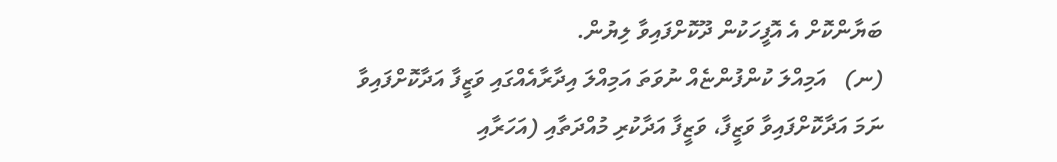ބަޔާންކޮށް އެ އޮފީހަކުން ދޫކޮށްފައިވާ ލިޔުން.
(ނ)   އަމިއްލަ ކުންފުންޏެއް ނުވަތަ އަމިއްލަ އިދާރާއެއްގައި ވަޒީފާ އަދާކޮށްފައިވާ ނަމަ އަދާކޮށްފައިވާ ވަޒީފާ، ވަޒީފާ އަދާކުރި މުއްދަތާއި (އަހަރާއި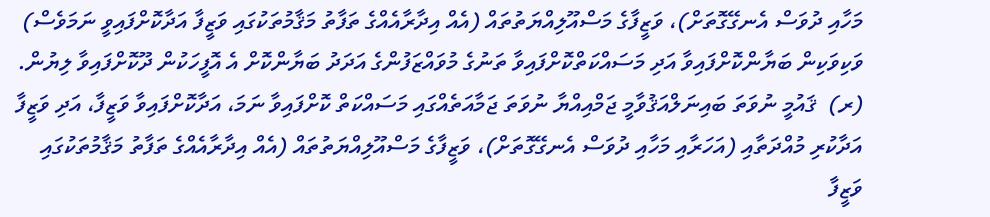މަހާއި ދުވަސް އެނގޭގޮތަށް)، ވަޒީފާގެ މަސްއޫލިއްޔަތުތައް (އެއް އިދާރާއެއްގެ ތަފާތު މަޤާމުތަކުގައި ވަޒީފާ އަދާކޮށްފައިވީ ނަމަވެސް) ވަކިވަކިން ބަޔާންކޮށްފައިވާ އަދި މަސައްކަތްކޮށްފައިވާ ތަނުގެ މުވައްޒަފުންގެ އަދަދު ބަޔާންކޮށް އެ އޮފީހަކުން ދޫކޮށްފައިވާ ލިޔުން.
(ރ)  ޤައުމީ ނުވަތަ ބައިނަލްއަޤުވާމީ ޖަމްއިއްޔާ ނުވަތަ ޖަމާއަތެއްގައި މަސައްކަތް ކޮށްފައިވާ ނަމަ، އަދާކޮށްފައިވާ ވަޒީފާ، އަދި ވަޒީފާ އަދާކުރި މުއްދަތާއި (އަހަރާއި މަހާއި ދުވަސް އެނގޭގޮތަށް)، ވަޒީފާގެ މަސްއޫލިއްޔަތުތައް (އެއް އިދާރާއެއްގެ ތަފާތު މަޤާމުތަކުގައި ވަޒީފާ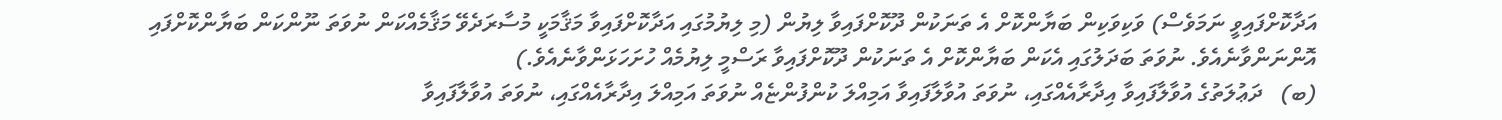އަދާކޮށްފައިވީ ނަމަވެސް) ވަކިވަކިން ބަޔާންކޮށް އެ ތަނަކުން ދޫކޮށްފައިވާ ލިޔުން (މި ލިޔުމުގައި އަދާކޮށްފައިވާ މަޤާމަކީ މުސާރަދެވޭ މަޤާމެއްކަން ނުވަތަ ނޫންކަން ބަޔާންކޮށްފައި އޮންނަންވާނެއެވެ. ނުވަތަ ބަދަލުގައި އެކަން ބަޔާންކޮށް އެ ތަނަކުން ދޫކޮށްފައިވާ ރަސްމީ ލިޔުމެއް ހުށަހަޅަންވާނެއެވެ.)
(ބ)   ދަޢުލަތުގެ އުވާލާފައިވާ އިދާރާއެއްގައި، ނުވަތަ އުވާލާފައިވާ އަމިއްލަ ކުންފުންޏެއް ނުވަތަ އަމިއްލަ އިދާރާއެއްގައި، ނުވަތަ އުވާލާފައިވާ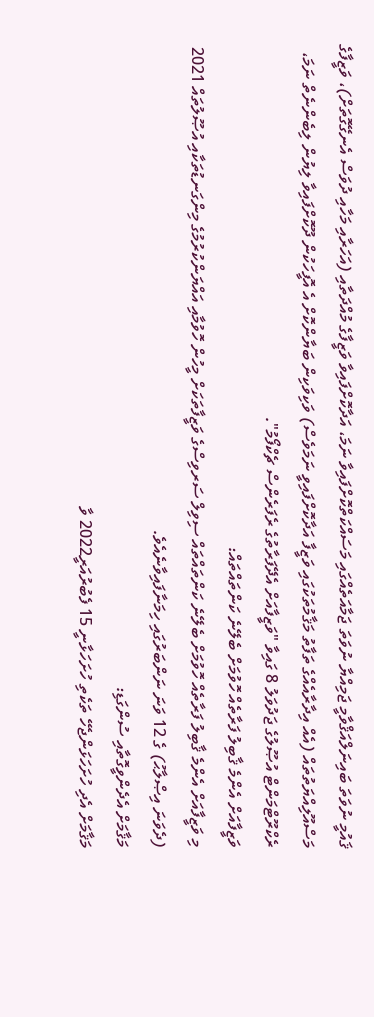ޤައުމީ ނުވަތަ ބައިނަލްއަޤްވާމީ ޖަމިއްޔާ ނުވަތަ ޖަމާއަތެއްގައި މަސައްކަތްކޮށްފައިވާ ނަމަ، އަދާކޮށްފައިވާ ވަޒީފާގެ މުއްދަތާއި (އަހަރާއި މަހާއި ދުވަސް އެނގޭގޮތަށް)، ވަޒީފާގެ މަސްއޫލިއްޔަތުތައް (އެއް އިދާރާއެއްގެ ތަފާތު މަޤާމުތަކުގައި ވަޒީފާ އަދާކޮށްފައިވީ ނަމަވެސް) ވަކިވަކިން ބަޔާންކޮށް އެ އޮފީހަކުން ދޫކޮށްފައިވާ ލިޔުން ލިބެންނެތް ނަމަ، ރެކްރޫޓްމަންޓް އުޞޫލުގެ ޖަދުވަލު 8 ގައިވާ "ވަޒީފާއަށް އެދޭފަރާތުގެ ރެފަރެންސް ޗެކްފޯމު".
ވަޒީފާއަށް އެންމެ ޤާބިލު ފަރާތެއް ހޮވުމަށް ބެލޭނެ ކަންތައްތައް:
މި ވަޒީފާއަށް އެންމެ ޤާބިލު ފަރާތެއް ހޮވުމަށް ބެލޭނެ ކަންތައްތައް ސިވިލް ސަރވިސްގެ ވަޒީފާތަކަށް މީހުން ހޮވުމާއި އައްޔަންކުރުމުގެ މިންގަނޑުތަކާއި އުޞޫލުތައް 2021 (ދެވަނަ އިޞްލާޙު) ގެ 12 ވަނަ ނަންބަރުގައި ހިމަނާފައިވާނެއެވެ.
މަޤާމަށް އެދެންވީގޮތާއި ސުންގަޑި:
މަޤާމަށް އެދި ހުށަހަޅަންޖެހޭ ތަކެތި ހުށަހަޅާނީ 15 ފެބުރުއަރީ2022 ވާ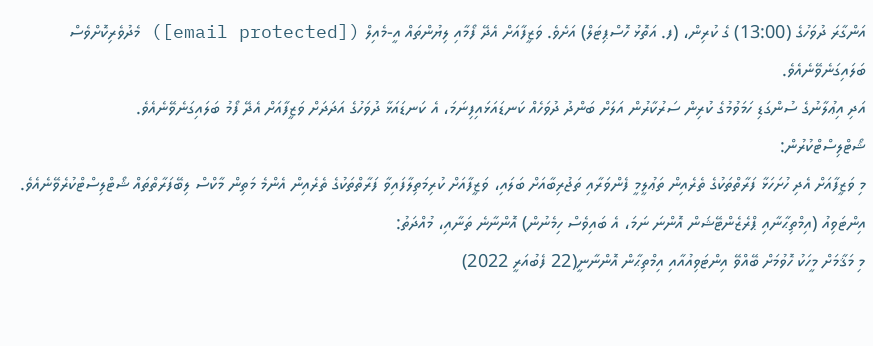އަންގާރަ ދުވަހުގެ (13:00) ގެ ކުރިން، (ފ. އަތޮޅު ހޮސްޕިޓަލް) އަށެވެ. ވަޒީފާއަށް އެދޭ ފޯމާއި ލިޔުންތައް އީ-މެއިލް ([email protected]) މެދުވެރިކޮށްވެސް ބަލައިގަނެވޭނެއެވެ.
އަދި އިޢުލާނުގެ ސުންގަޑި ހަމަވުމުގެ ކުރިން ސަރުކާރުން އަލަށް ބަންދު ދުވަހެއް ކަނޑައަޅައިފިނަމަ، އެ ކަނޑައަޅާ ދުވަހުގެ އަދަދަށް ވަޒީފާއަށް އެދޭ ފޯމު ބަލައިގަނެވޭނެއެވެ.
ޝޯޓްލިސްޓްކުރުން:
މި ވަޒީފާއަށް އެދި ހުށަހަޅާ ފަރާތްތަކުގެ ތެރެއިން ތަޢުލީމީ ފެންވަރާއި ތަޖުރިބާއަށް ބަލައި، ވަޒީފާއަށް ކުރިމަތިލާފައިވާ ފަރާތްތަކުގެ ތެރެއިން އެންމެ މަތިން މާކްސް ލިބޭފަރާތްތައް ޝޯޓްލިސްޓްކުރެވޭނެއެވެ.
އިންޓަވިއު (އިމްތިޙާނާއި ޕްރެޒެންޓޭޝަން އޮންނަ ނަމަ، އެ ބައިވެސް ހިމެނުން) އޮންނާނެ ތަނާއި، މުއްދަތު:
މި މަޤާމަށް މީހަކު ހޮވުމަށް ބޭއްވޭ އިންޓަވިއުއާއި އިމްތިޙާން އޮންނާނީ(22 ފެބުއަރީ 2022)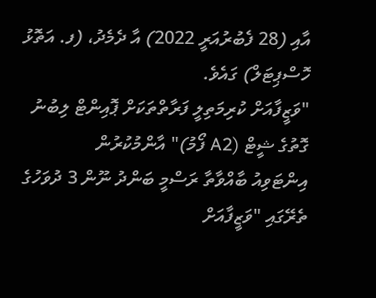އާއި (28 ފެބުރުއަރީ 2022) އާ ދެމެދު، (ފ. އަތޮޅު ހޮސްޕިޓަލް) ގައެވެ.
"ވަޒީފާއަށް ކުރިމަތިލީ ފަރާތްތަކަށް ޕޮއިންޓް ލިބުނު ގޮތުގެ ޝީޓް (A2 ފޯމު)" އާންމުކުރުން
އިންޓަވިއު ބާއްވާތާ ރަސްމީ ބަންދު ނޫން 3 ދުވަހުގެ ތެރޭގައި "ވަޒީފާއަށް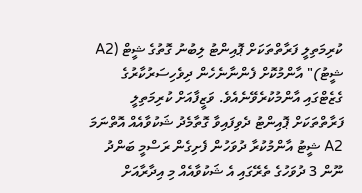ކުރިމަތިލީ ފަރާތްތަކަށް ޕޮއިންޓު ލިބުނު ގޮތުގެ ޝީޓް (A2 ޝީޓު)" އާންމުކޮށް ފެންނާނެހެން ދިވެހިސަރުކާރުގެ ގެޒެޓްގައި އާންމުކުރެވޭނެއެވެ. ވަޒީފާއަށް ކުރިމަތިލީ ފަރާތްތަކަށް ޕޮއިންޓު ދެވިފައިވާ ގޮތާމެދު ޝަކުވާއެއް އޮތްނަމަ A2 ޝީޓު އާންމުކުރާ ދުވަހުން ފެށިގެން ރަސްމީ ބަންދު ނޫން 3 ދުވަހުގެ ތެރޭގައި އެ ޝަކުވާއެއް މި އިދާރާއަށް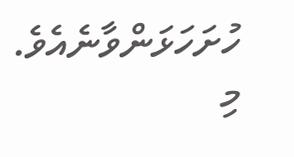ހުށަހަޅަންވާނެއެވެ.
މި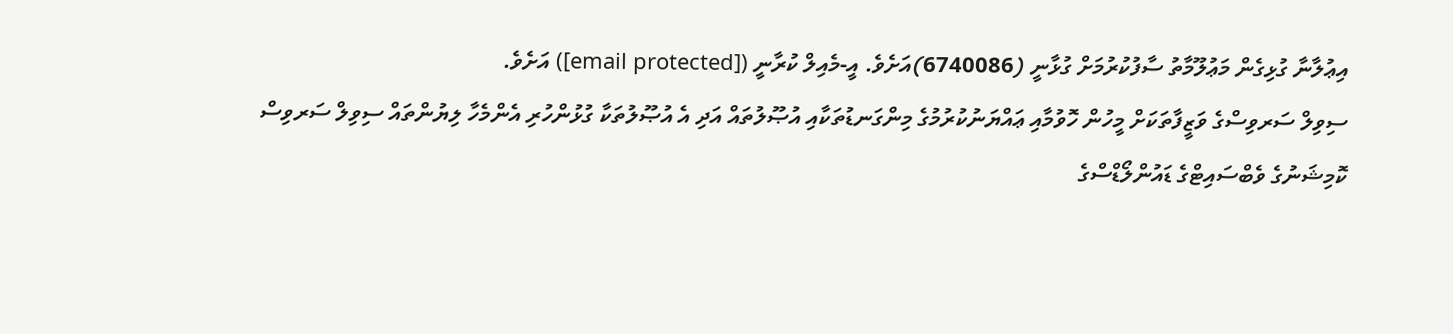އިޢުލާނާ ގުޅިގެން މަޢުލޫމާތު ސާފުކުރުމަށް ގުޅާނީ (6740086)އަށެވެ. އީ-މެއިލް ކުރާނީ ([email protected]) އަށެވެ.
ސިވިލް ސަރވިސްގެ ވަޒީފާތަކަށް މީހުން ހޮވުމާއި ޢައްޔަނުކުރުމުގެ މިންގަނޑުތަކާއި އުޞޫލުތައް އަދި އެ އުޞޫލުތަކާ ގުޅުންހުރި އެންމެހާ ލިޔުންތައް ސިވިލް ސަރވިސް ކޮމިޝަނުގެ ވެބްސައިޓްގެ ޑައުންލޯޑްސްގެ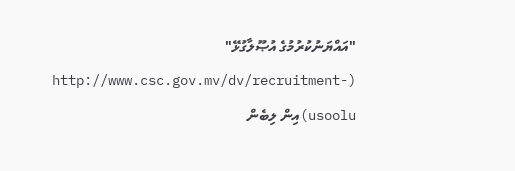"އައްޔަނުކުރުމުގެ އުޞޫލާގުޅޭ" (http://www.csc.gov.mv/dv/recruitment-usoolu)އިން ލިބެން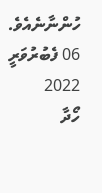ހުންނާނެއެވެ.
06 ފެބުރުވަރީ 2022
ހޯދާ